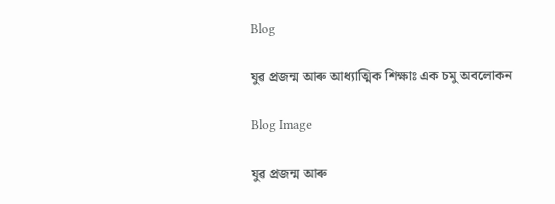Blog

যুৱ প্ৰজন্ম আৰু আধ্যাত্মিক শিক্ষাঃ এক চমু অবলোকন

Blog Image

যুৱ প্ৰজন্ম আৰু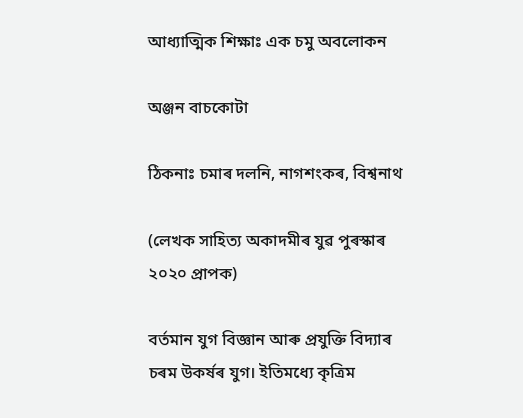আধ্যাত্মিক শিক্ষাঃ এক চমু অবলোকন

অঞ্জন বাচকোটা

ঠিকনাঃ চমাৰ দলনি, নাগশংকৰ, বিশ্বনাথ

(লেখক সাহিত্য অকাদমীৰ যুৱ পুৰস্কাৰ ২০২০ প্ৰাপক)

বৰ্তমান যুগ বিজ্ঞান আৰু প্ৰযুক্তি বিদ্যাৰ চৰম উকৰ্ষৰ যুগ। ইতিমধ্যে কৃত্ৰিম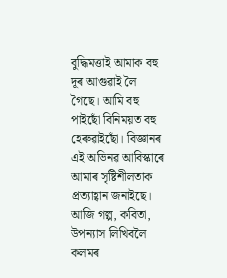বুদ্ধিমত্তাই আমাক বহু দূৰ আগুৱাই লৈ গৈছে। আমি বহু পাইছোঁ বিনিময়ত বহু হেৰুৱাইছোঁ। বিজ্ঞানৰ এই অভিনৱ আবিস্কাৰে আমাৰ সৃষ্টিশীলতাক প্ৰত্যাহ্বান জনাইছে। আজি গল্প, কবিতা, উপন্যাস লিখিবলৈ কলমৰ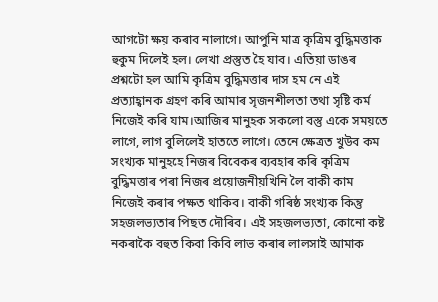আগটো ক্ষয় কৰাব নালাগে। আপুনি মাত্ৰ কৃত্ৰিম বুদ্ধিমত্তাক হুকুম দিলেই হল। লেখা প্ৰস্তুত হৈ যাব। এতিয়া ডাঙৰ প্ৰশ্নটো হল আমি কৃত্ৰিম বুদ্ধিমত্তাৰ দাস হম নে এই প্ৰত্যাহ্বানক গ্ৰহণ কৰি আমাৰ সৃজনশীলতা তথা সৃষ্টি কৰ্ম নিজেই কৰি যাম।আজিৰ মানুহক সকলো বস্তু একে সময়তে লাগে, লাগ বুলিলেই হাততে লাগে। তেনে ক্ষেত্ৰত খুউব কম সংখ্যক মানুহহে নিজৰ বিবেকৰ ব্যবহাৰ কৰি কৃত্ৰিম বুদ্ধিমত্তাৰ পৰা নিজৰ প্ৰয়োজনীয়খিনি লৈ বাকী কাম নিজেই কৰাৰ পক্ষত থাকিব। বাকী গৰিষ্ঠ সংখ্যক কিন্তু সহজলভ্যতাৰ পিছত দৌৰিব। এই সহজলভ্যতা, কোনো কষ্ট নকৰাকৈ বহুত কিবা কিবি লাভ কৰাৰ লালসাই আমাক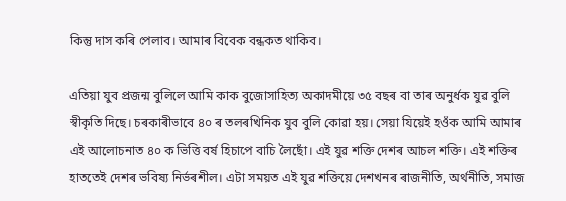কিন্তু দাস কৰি পেলাব। আমাৰ বিবেক বন্ধকত থাকিব।

এতিয়া যুব প্ৰজন্ম বুলিলে আমি কাক বুজোসাহিত্য অকাদমীয়ে ৩৫ বছৰ বা তাৰ অনুৰ্ধক যুৱ বুলি স্বীকৃতি দিছে। চৰকাৰীভাবে ৪০ ৰ তলৰখিনিক যুব বুলি কোৱা হয়। সেয়া যিয়েই হওঁক আমি আমাৰ এই আলোচনাত ৪০ ক ভিত্তি বৰ্ষ হিচাপে বাচি লৈছোঁ। এই যুৱ শক্তি দেশৰ আচল শক্তি। এই শক্তিৰ হাততেই দেশৰ ভবিষ্য নিৰ্ভৰশীল। এটা সময়ত এই যুৱ শক্তিয়ে দেশখনৰ ৰাজনীতি, অৰ্থনীতি, সমাজ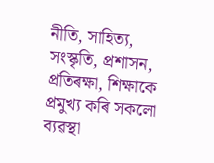নীতি, সাহিত্য, সংস্কৃতি, প্ৰশাসন, প্ৰতিৰক্ষা, শিক্ষাকে প্ৰমুখ্য কৰি সকলো ব্যৱস্থা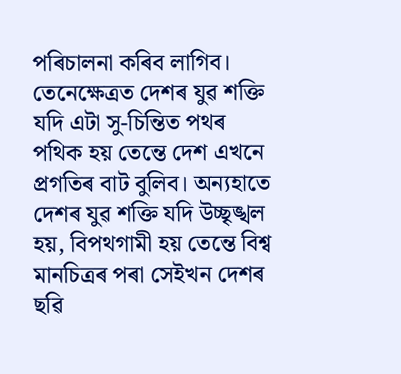পৰিচালনা কৰিব লাগিব। তেনেক্ষেত্ৰত দেশৰ যুৱ শক্তি যদি এটা সু-চিন্তিত পথৰ পথিক হয় তেন্তে দেশ এখনে প্ৰগতিৰ বাট বুলিব। অন্যহাতে দেশৰ যুৱ শক্তি যদি উচ্ছৃঙ্খল হয়, বিপথগামী হয় তেন্তে বিশ্ব মানচিত্ৰৰ পৰা সেইখন দেশৰ ছৱি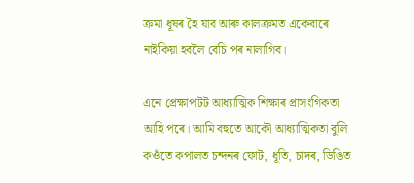ক্ৰমা ধূষৰ হৈ যাব আৰু কালক্ৰমত একেবাৰে নাইকিয়া হবলৈ বেচি পৰ নালাগিব।

এনে প্ৰেক্ষাপটট আধ্যাত্মিক শিক্ষাৰ প্ৰাসংগিকতা আহি পৰে। আমি বহুতে আকৌ আধ্যাত্মিকতা বুলি কওঁতে কপালত চন্দনৰ ফোট, ধূতি, চাদৰ, ডিঙিত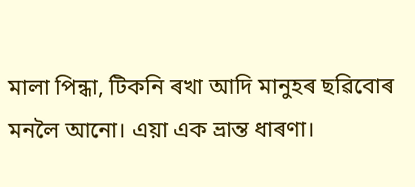মালা পিন্ধা, টিকনি ৰখা আদি মানুহৰ ছৱিবোৰ মনলৈ আনো। এয়া এক ভ্ৰান্ত ধাৰণা।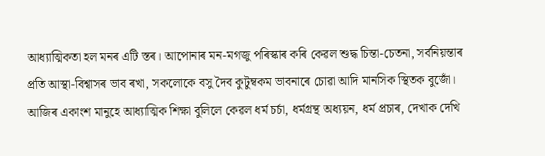আধ্যাত্মিকতা হল মনৰ এটি স্তৰ। আপোনাৰ মন-মগজু পৰিস্কাৰ কৰি কেৱল শুদ্ধ চিন্তা-চেতনা, সৰ্বনিয়ন্তাৰ প্ৰতি আস্থা-বিশ্বাসৰ ভাব ৰখা, সকলোকে বসু দৈব কুটুম্বকম ভাবনাৰে চোৱা আদি মানসিক স্থিতক বুজোঁ। আজিৰ একাংশ মানুহে আধ্যাত্মিক শিক্ষা বুলিলে কেৱল ধৰ্ম চৰ্চা, ধৰ্মগ্ৰন্থ অধ্যয়ন, ধৰ্ম প্ৰচাৰ, দেখাক দেখি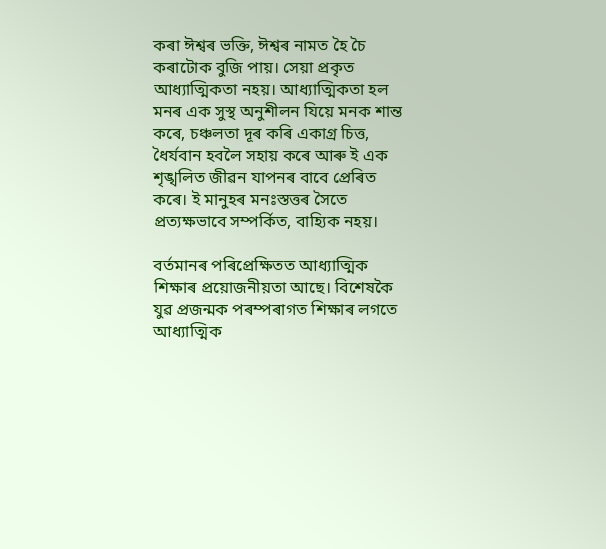কৰা ঈশ্বৰ ভক্তি, ঈশ্বৰ নামত হৈ চৈ কৰাটোক বুজি পায়। সেয়া প্ৰকৃত আধ্যাত্মিকতা নহয়। আধ্যাত্মিকতা হল মনৰ এক সুস্থ অনুশীলন যিয়ে মনক শান্ত কৰে, চঞ্চলতা দূৰ কৰি একাগ্ৰ চিত্ত, ধৈৰ্যবান হবলৈ সহায় কৰে আৰু ই এক শৃঙ্খলিত জীৱন যাপনৰ বাবে প্ৰেৰিত কৰে। ই মানুহৰ মনঃস্তত্তৰ সৈতে প্ৰত্যক্ষভাবে সম্পৰ্কিত, বাহ্যিক নহয়।

বৰ্তমানৰ পৰিপ্ৰেক্ষিতত আধ্যাত্মিক শিক্ষাৰ প্ৰয়োজনীয়তা আছে। বিশেষকৈ যুৱ প্ৰজন্মক পৰম্পৰাগত শিক্ষাৰ লগতে আধ্যাত্মিক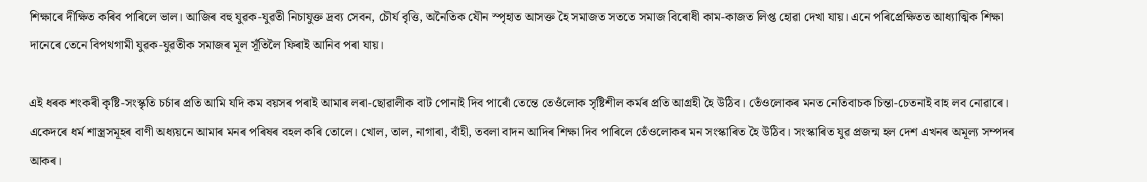শিক্ষাৰে দীক্ষিত কৰিব পাৰিলে ভাল। আজিৰ বহু যুৱক-যুৱতী নিচাযুক্ত দ্ৰব্য সেবন, চৌৰ্য বৃত্তি, অনৈতিক যৌন স্পৃহাত আসক্ত হৈ সমাজত সততে সমাজ বিৰোধী কাম-কাজত লিপ্ত হোৱা দেখা যায়। এনে পৰিপ্ৰেক্ষিতত আধ্যাত্মিক শিক্ষা দানেৰে তেনে বিপথগামী যুৱক-যুৱতীক সমাজৰ মূল সূঁতিলৈ ফিৰাই আনিব পৰা যায়।

এই ধৰক শংকৰী কৃষ্টি-সংস্কৃতি চৰ্চাৰ প্ৰতি আমি যদি কম বয়সৰ পৰাই আমাৰ লৰা-ছোৱালীক বাট পোনাই দিব পাৰোঁ তেন্তে তেওঁলোক সৃষ্টিশীল কৰ্মৰ প্ৰতি আগ্ৰহী হৈ উঠিব। তেঁওলোকৰ মনত নেতিবাচক চিন্তা-চেতনাই বাহ লব নোৱাৰে। একেদৰে ধৰ্ম শাস্ত্ৰসমূহৰ বাণী অধ্যয়নে আমাৰ মনৰ পৰিষৰ বহল কৰি তোলে। খোল, তাল, নাগাৰা, বাঁহী, তবলা বাদন আদিৰ শিক্ষা দিব পাৰিলে তেঁওলোকৰ মন সংস্কাৰিত হৈ উঠিব। সংস্কাৰিত যুৱ প্ৰজন্ম হল দেশ এখনৰ অমূল্য সম্পদৰ আকৰ।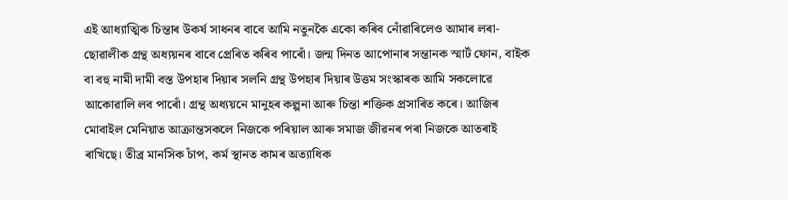এই আধ্যাত্মিক চিন্তাৰ উকৰ্ষ সাধনৰ বাবে আমি নতুনকৈ একো কৰিব নোঁৱাৰিলেও আমাৰ লৰা-ছোৱালীক গ্ৰন্থ অধ্যয়নৰ বাবে প্ৰেৰিত কৰিব পাৰোঁ। জন্ম দিনত আপোনাৰ সন্তানক স্মাৰ্ট ফোন, বাইক বা বহু নামী দামী বস্ত উপহাৰ দিয়াৰ সলনি গ্ৰন্থ উপহাৰ দিয়াৰ উত্তম সংস্কাৰক আমি সকলোৱে আকোৱালি লব পাৰোঁ। গ্ৰন্থ অধ্যয়নে মানুহৰ কল্পনা আৰু চিন্তা শক্তিক প্ৰসাৰিত কৰে। আজিৰ মোবাইল মেনিয়াত আক্ৰান্তসকলে নিজকে পৰিয়াল আৰু সমাজ জীৱনৰ পৰা নিজকে আতৰাই ৰাখিছে। তীব্ৰ মানসিক চাঁপ, কৰ্ম স্থানত কামৰ অত্যাধিক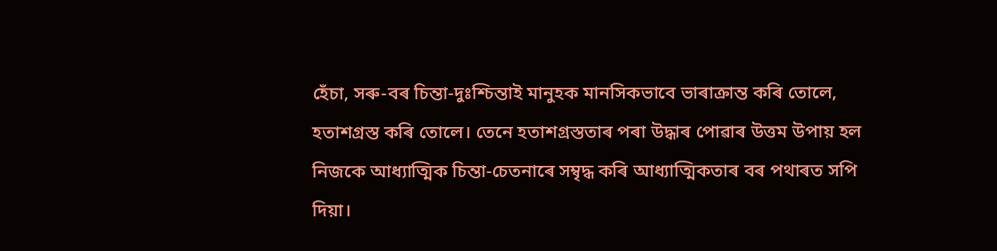হেঁচা, সৰু-বৰ চিন্তা-দুঃশ্চিন্তাই মানুহক মানসিকভাবে ভাৰাক্ৰান্ত কৰি তোলে, হতাশগ্ৰস্ত কৰি তোলে। তেনে হতাশগ্ৰস্ততাৰ পৰা উদ্ধাৰ পোৱাৰ উত্তম উপায় হল নিজকে আধ্যাত্মিক চিন্তা-চেতনাৰে সম্বৃদ্ধ কৰি আধ্যাত্মিকতাৰ বৰ পথাৰত সপি দিয়া।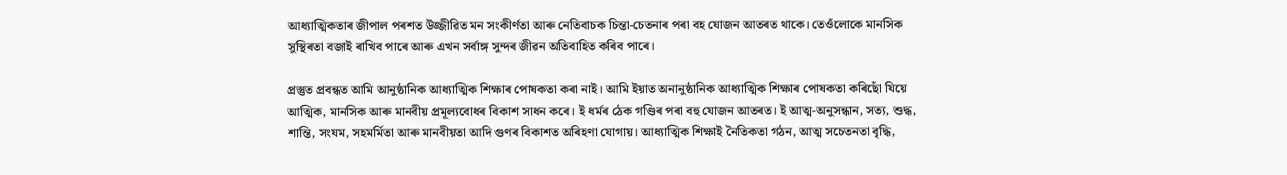আধ্যাত্মিকতাৰ জীপাল পৰশত উজ্জীৱিত মন সংকীৰ্ণতা আৰু নেতিবাচক চিন্তা-চেতনাৰ পৰা বহ যোজন আতৰত থাকে। তেওঁলোকে মানসিক সুস্থিৰতা বজাই ৰাখিব পাৰে আৰু এখন সৰ্বাঙ্গ সুন্দৰ জীৱন অতিবাহিত কৰিব পাৰে।

প্ৰস্তুত প্ৰবন্ধত আমি আনুষ্ঠানিক আধ্যাত্মিক শিক্ষাৰ পোষকতা কৰা নাই। আমি ইয়াত অনানুষ্ঠানিক আধ্যাত্মিক শিক্ষাৰ পোষকতা কৰিছোঁ যিয়ে আত্মিক, মানসিক আৰু মানবীয় প্ৰমূল্যবোধৰ বিকাশ সাধন কৰে। ই ধৰ্মৰ ঠেক গণ্ডিৰ পৰা বহু যোজন আতৰত। ই আত্ম-অনুসন্ধান, সত্য, শুদ্ধ, শান্তি, সংযম, সহমৰ্মিতা আৰু মানবীয়তা আদি গুণৰ বিকাশত অৰিহণা যোগায়। আধ্যাত্মিক শিক্ষাই নৈতিকতা গঠন, আত্ম সচেতনতা বৃদ্ধি,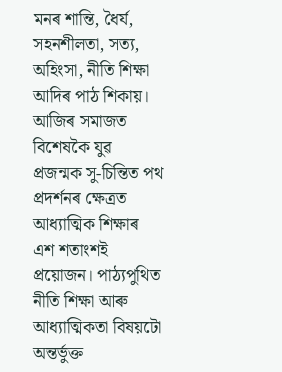মনৰ শান্তি, ধৈৰ্য, সহনশীলতা, সত্য, অহিংসা, নীতি শিক্ষা আদিৰ পাঠ শিকায়। আজিৰ সমাজত বিশেষকৈ যুৱ প্ৰজন্মক সু-চিন্তিত পথ প্ৰদৰ্শনৰ ক্ষেত্ৰত আধ্যাত্মিক শিক্ষাৰ এশ শতাংশই প্ৰয়োজন। পাঠ্যপুথিত নীতি শিক্ষা আৰু আধ্যাত্মিকতা বিষয়টো অন্তৰ্ভুক্ত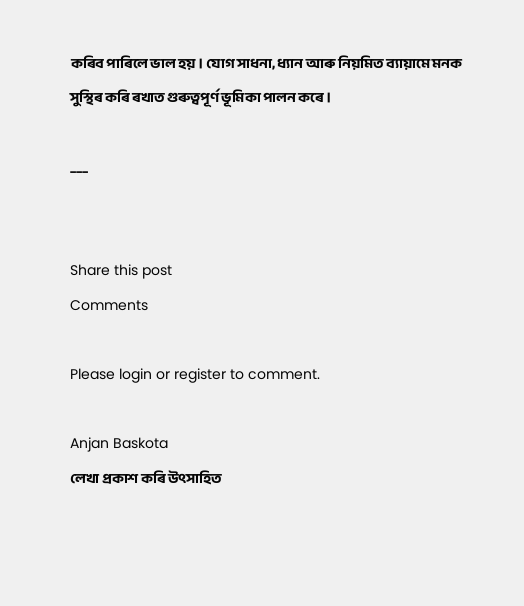কৰিব পাৰিলে ভাল হয়। যোগ সাধনা, ধ্যান আৰু নিয়মিত ব্যায়ামে মনক সুস্থিৰ কৰি ৰখাত গুৰুত্বপূৰ্ণ ভূমিকা পালন কৰে।

___


Share this post
Comments

Please login or register to comment.

Anjan Baskota
লেখা প্ৰকাশ কৰি উৎসাহিত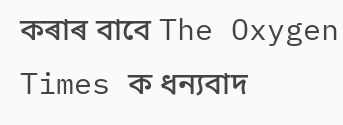কৰাৰ বাবে The Oxygen Times ক ধন্যবাদ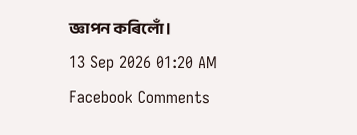জ্ঞাপন কৰিলোঁ।
13 Sep 2026 01:20 AM
Facebook Comments